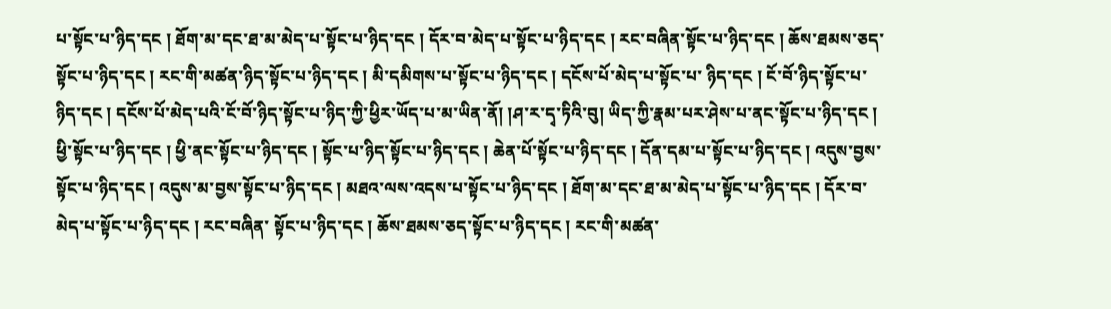པ་སྟོང་པ་ཉིད་དང ། ཐོག་མ་དང་ཐ་མ་མེད་པ་སྟོང་པ་ཉིད་དང ། དོར་བ་མེད་པ་སྟོང་པ་ཉིད་དང ། རང་བཞིན་སྟོང་པ་ཉིད་དང ། ཆོས་ཐམས་ཅད་སྟོང་པ་ཉིད་དང ། རང་གི་མཚན་ཉིད་སྟོང་པ་ཉིད་དང ། མི་དམིགས་པ་སྟོང་པ་ཉིད་དང ། དངོས་པོ་མེད་པ་སྟོང་པ་ ཉིད་དང ། ངོ་བོ་ཉིད་སྟོང་པ་ཉིད་དང ། དངོས་པོ་མེད་པའི་ངོ་བོ་ཉིད་སྟོང་པ་ཉིད་ཀྱི་ཕྱིར་ཡོད་པ་མ་ཡིན་ནོ། །ཤ་ར་དྭ་ཏིའི་བུ། ཡིད་ཀྱི་རྣམ་པར་ཤེས་པ་ནང་སྟོང་པ་ཉིད་དང ། ཕྱི་སྟོང་པ་ཉིད་དང ། ཕྱི་ནང་སྟོང་པ་ཉིད་དང ། སྟོང་པ་ཉིད་སྟོང་པ་ཉིད་དང ། ཆེན་པོ་སྟོང་པ་ཉིད་དང ། དོན་དམ་པ་སྟོང་པ་ཉིད་དང ། འདུས་བྱས་སྟོང་པ་ཉིད་དང ། འདུས་མ་བྱས་སྟོང་པ་ཉིད་དང ། མཐའ་ལས་འདས་པ་སྟོང་པ་ཉིད་དང ། ཐོག་མ་དང་ཐ་མ་མེད་པ་སྟོང་པ་ཉིད་དང ། དོར་བ་མེད་པ་སྟོང་པ་ཉིད་དང ། རང་བཞིན་ སྟོང་པ་ཉིད་དང ། ཆོས་ཐམས་ཅད་སྟོང་པ་ཉིད་དང ། རང་གི་མཚན་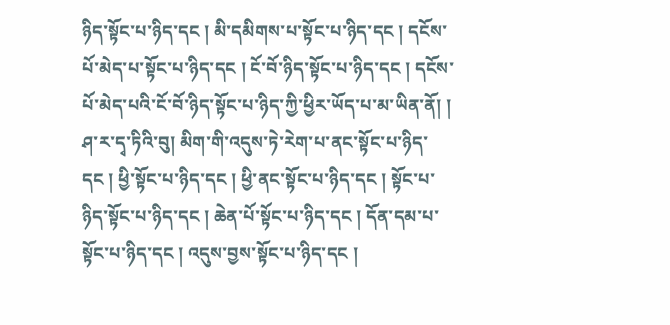ཉིད་སྟོང་པ་ཉིད་དང ། མི་དམིགས་པ་སྟོང་པ་ཉིད་དང ། དངོས་པོ་མེད་པ་སྟོང་པ་ཉིད་དང ། ངོ་བོ་ཉིད་སྟོང་པ་ཉིད་དང ། དངོས་པོ་མེད་པའི་ངོ་བོ་ཉིད་སྟོང་པ་ཉིད་ཀྱི་ཕྱིར་ཡོད་པ་མ་ཡིན་ནོ། ། ཤ་ར་དྭ་ཏིའི་བུ། མིག་གི་འདུས་ཏེ་རེག་པ་ནང་སྟོང་པ་ཉིད་དང ། ཕྱི་སྟོང་པ་ཉིད་དང ། ཕྱི་ནང་སྟོང་པ་ཉིད་དང ། སྟོང་པ་ཉིད་སྟོང་པ་ཉིད་དང ། ཆེན་པོ་སྟོང་པ་ཉིད་དང ། དོན་དམ་པ་སྟོང་པ་ཉིད་དང ། འདུས་བྱས་སྟོང་པ་ཉིད་དང །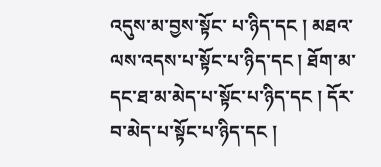འདུས་མ་བྱས་སྟོང་ པ་ཉིད་དང ། མཐའ་ལས་འདས་པ་སྟོང་པ་ཉིད་དང ། ཐོག་མ་དང་ཐ་མ་མེད་པ་སྟོང་པ་ཉིད་དང ། དོར་བ་མེད་པ་སྟོང་པ་ཉིད་དང །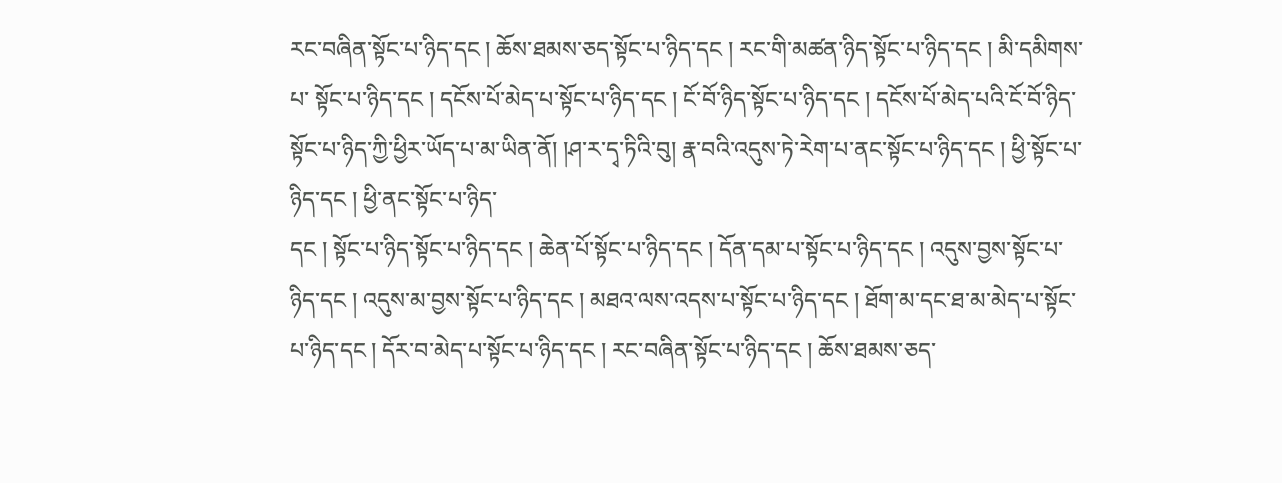རང་བཞིན་སྟོང་པ་ཉིད་དང ། ཆོས་ཐམས་ཅད་སྟོང་པ་ཉིད་དང ། རང་གི་མཚན་ཉིད་སྟོང་པ་ཉིད་དང ། མི་དམིགས་པ་ སྟོང་པ་ཉིད་དང ། དངོས་པོ་མེད་པ་སྟོང་པ་ཉིད་དང ། ངོ་བོ་ཉིད་སྟོང་པ་ཉིད་དང ། དངོས་པོ་མེད་པའི་ངོ་བོ་ཉིད་སྟོང་པ་ཉིད་ཀྱི་ཕྱིར་ཡོད་པ་མ་ཡིན་ནོ། །ཤ་ར་དྭ་ཏིའི་བུ། རྣ་བའི་འདུས་ཏེ་རེག་པ་ནང་སྟོང་པ་ཉིད་དང ། ཕྱི་སྟོང་པ་ཉིད་དང ། ཕྱི་ནང་སྟོང་པ་ཉིད་
དང ། སྟོང་པ་ཉིད་སྟོང་པ་ཉིད་དང ། ཆེན་པོ་སྟོང་པ་ཉིད་དང ། དོན་དམ་པ་སྟོང་པ་ཉིད་དང ། འདུས་བྱས་སྟོང་པ་ཉིད་དང ། འདུས་མ་བྱས་སྟོང་པ་ཉིད་དང ། མཐའ་ལས་འདས་པ་སྟོང་པ་ཉིད་དང ། ཐོག་མ་དང་ཐ་མ་མེད་པ་སྟོང་ པ་ཉིད་དང ། དོར་བ་མེད་པ་སྟོང་པ་ཉིད་དང ། རང་བཞིན་སྟོང་པ་ཉིད་དང ། ཆོས་ཐམས་ཅད་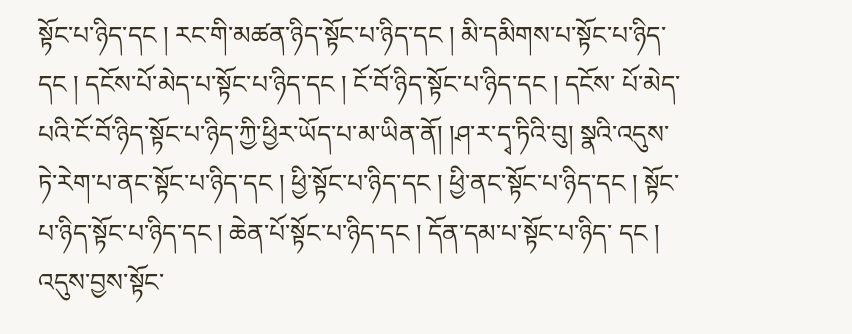སྟོང་པ་ཉིད་དང ། རང་གི་མཚན་ཉིད་སྟོང་པ་ཉིད་དང ། མི་དམིགས་པ་སྟོང་པ་ཉིད་དང ། དངོས་པོ་མེད་པ་སྟོང་པ་ཉིད་དང ། ངོ་བོ་ཉིད་སྟོང་པ་ཉིད་དང ། དངོས་ པོ་མེད་པའི་ངོ་བོ་ཉིད་སྟོང་པ་ཉིད་ཀྱི་ཕྱིར་ཡོད་པ་མ་ཡིན་ནོ། །ཤ་ར་དྭ་ཏིའི་བུ། སྣའི་འདུས་ཏེ་རེག་པ་ནང་སྟོང་པ་ཉིད་དང ། ཕྱི་སྟོང་པ་ཉིད་དང ། ཕྱི་ནང་སྟོང་པ་ཉིད་དང ། སྟོང་པ་ཉིད་སྟོང་པ་ཉིད་དང ། ཆེན་པོ་སྟོང་པ་ཉིད་དང ། དོན་དམ་པ་སྟོང་པ་ཉིད་ དང ། འདུས་བྱས་སྟོང་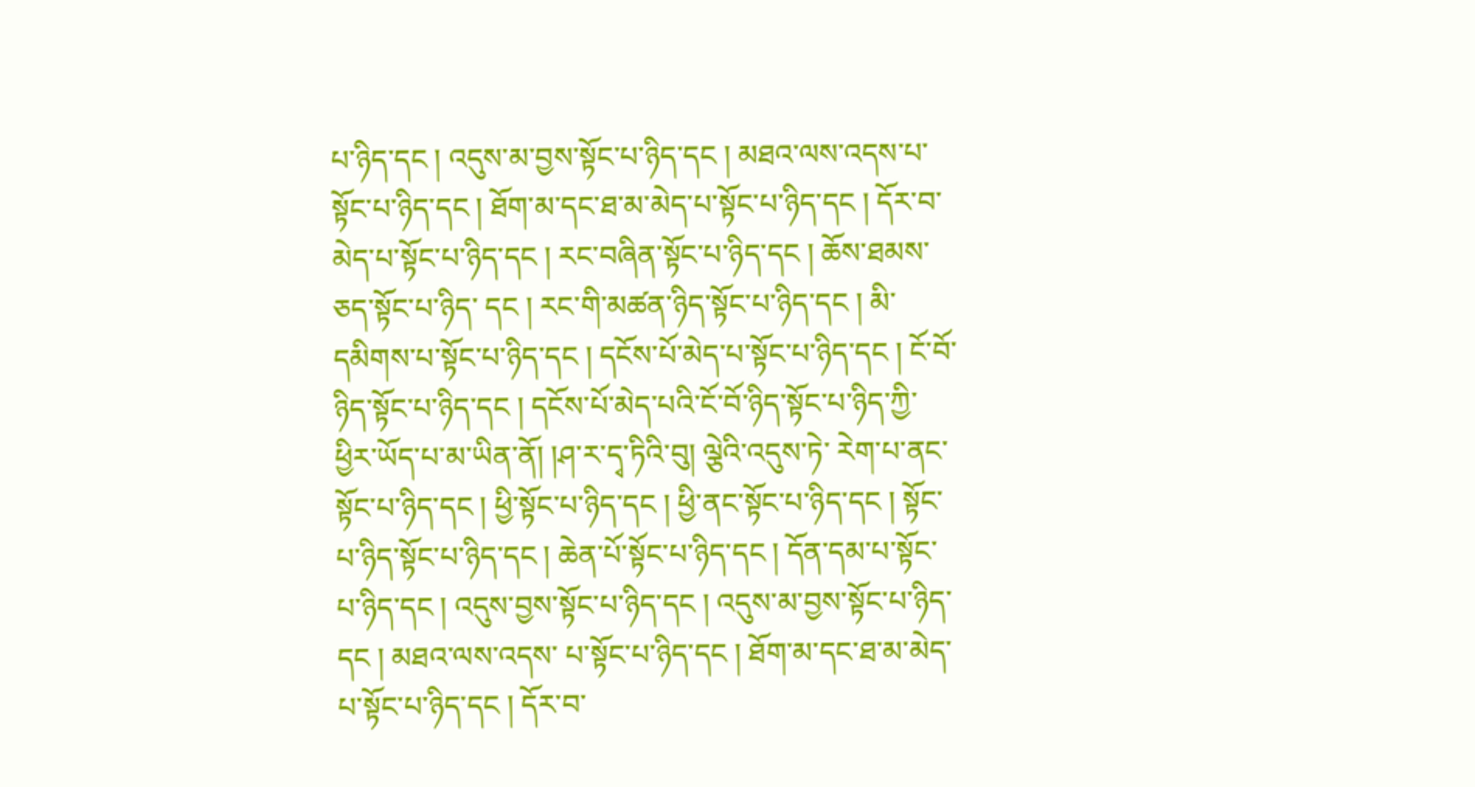པ་ཉིད་དང ། འདུས་མ་བྱས་སྟོང་པ་ཉིད་དང ། མཐའ་ལས་འདས་པ་སྟོང་པ་ཉིད་དང ། ཐོག་མ་དང་ཐ་མ་མེད་པ་སྟོང་པ་ཉིད་དང ། དོར་བ་མེད་པ་སྟོང་པ་ཉིད་དང ། རང་བཞིན་སྟོང་པ་ཉིད་དང ། ཆོས་ཐམས་ཅད་སྟོང་པ་ཉིད་ དང ། རང་གི་མཚན་ཉིད་སྟོང་པ་ཉིད་དང ། མི་དམིགས་པ་སྟོང་པ་ཉིད་དང ། དངོས་པོ་མེད་པ་སྟོང་པ་ཉིད་དང ། ངོ་བོ་ཉིད་སྟོང་པ་ཉིད་དང ། དངོས་པོ་མེད་པའི་ངོ་བོ་ཉིད་སྟོང་པ་ཉིད་ཀྱི་ཕྱིར་ཡོད་པ་མ་ཡིན་ནོ། །ཤ་ར་དྭ་ཏིའི་བུ། ལྕེའི་འདུས་ཏེ་ རེག་པ་ནང་སྟོང་པ་ཉིད་དང ། ཕྱི་སྟོང་པ་ཉིད་དང ། ཕྱི་ནང་སྟོང་པ་ཉིད་དང ། སྟོང་པ་ཉིད་སྟོང་པ་ཉིད་དང ། ཆེན་པོ་སྟོང་པ་ཉིད་དང ། དོན་དམ་པ་སྟོང་པ་ཉིད་དང ། འདུས་བྱས་སྟོང་པ་ཉིད་དང ། འདུས་མ་བྱས་སྟོང་པ་ཉིད་དང ། མཐའ་ལས་འདས་ པ་སྟོང་པ་ཉིད་དང ། ཐོག་མ་དང་ཐ་མ་མེད་པ་སྟོང་པ་ཉིད་དང ། དོར་བ་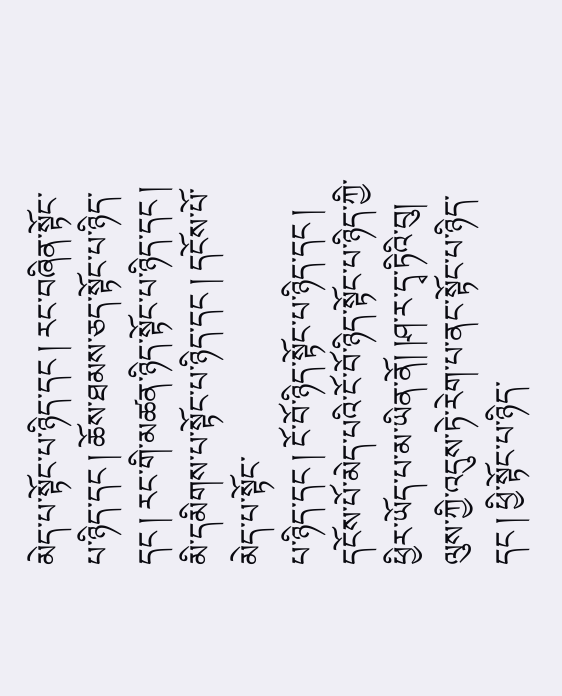མེད་པ་སྟོང་པ་ཉིད་དང ། རང་བཞིན་སྟོང་པ་ཉིད་དང ། ཆོས་ཐམས་ཅད་སྟོང་པ་ཉིད་དང ། རང་གི་མཚན་ཉིད་སྟོང་པ་ཉིད་དང ། མི་དམིགས་པ་སྟོང་པ་ཉིད་དང ། དངོས་པོ་མེད་པ་སྟོང་
པ་ཉིད་དང ། ངོ་བོ་ཉིད་སྟོང་པ་ཉིད་དང ། དངོས་པོ་མེད་པའི་ངོ་བོ་ཉིད་སྟོང་པ་ཉིད་ཀྱི་ཕྱིར་ཡོད་པ་མ་ཡིན་ནོ། །ཤ་ར་དྭ་ཏིའི་བུ། ལུས་ཀྱི་འདུས་ཏེ་རེག་པ་ནང་སྟོང་པ་ཉིད་དང ། ཕྱི་སྟོང་པ་ཉིད་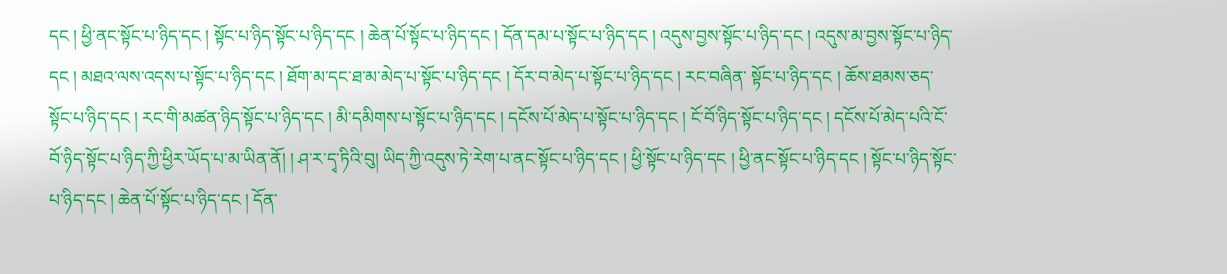དང ། ཕྱི་ནང་སྟོང་པ་ཉིད་དང ། སྟོང་པ་ཉིད་སྟོང་པ་ཉིད་དང ། ཆེན་པོ་སྟོང་པ་ཉིད་དང ། དོན་དམ་པ་སྟོང་པ་ཉིད་དང ། འདུས་བྱས་སྟོང་པ་ཉིད་དང ། འདུས་མ་བྱས་སྟོང་པ་ཉིད་དང ། མཐའ་ལས་འདས་པ་སྟོང་པ་ཉིད་དང ། ཐོག་མ་དང་ཐ་མ་མེད་པ་སྟོང་པ་ཉིད་དང ། དོར་བ་མེད་པ་སྟོང་པ་ཉིད་དང ། རང་བཞིན་ སྟོང་པ་ཉིད་དང ། ཆོས་ཐམས་ཅད་སྟོང་པ་ཉིད་དང ། རང་གི་མཚན་ཉིད་སྟོང་པ་ཉིད་དང ། མི་དམིགས་པ་སྟོང་པ་ཉིད་དང ། དངོས་པོ་མེད་པ་སྟོང་པ་ཉིད་དང ། ངོ་བོ་ཉིད་སྟོང་པ་ཉིད་དང ། དངོས་པོ་མེད་པའི་ངོ་བོ་ཉིད་སྟོང་པ་ཉིད་ཀྱི་ཕྱིར་ཡོད་པ་མ་ཡིན་ནོ། ། ཤ་ར་དྭ་ཏིའི་བུ། ཡིད་ཀྱི་འདུས་ཏེ་རེག་པ་ནང་སྟོང་པ་ཉིད་དང ། ཕྱི་སྟོང་པ་ཉིད་དང ། ཕྱི་ནང་སྟོང་པ་ཉིད་དང ། སྟོང་པ་ཉིད་སྟོང་པ་ཉིད་དང ། ཆེན་པོ་སྟོང་པ་ཉིད་དང ། དོན་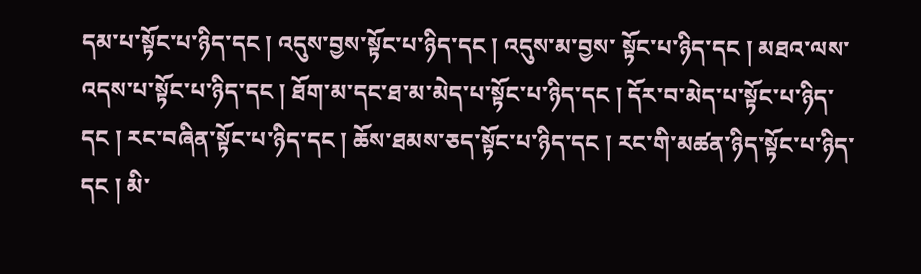དམ་པ་སྟོང་པ་ཉིད་དང ། འདུས་བྱས་སྟོང་པ་ཉིད་དང ། འདུས་མ་བྱས་ སྟོང་པ་ཉིད་དང ། མཐའ་ལས་འདས་པ་སྟོང་པ་ཉིད་དང ། ཐོག་མ་དང་ཐ་མ་མེད་པ་སྟོང་པ་ཉིད་དང ། དོར་བ་མེད་པ་སྟོང་པ་ཉིད་དང ། རང་བཞིན་སྟོང་པ་ཉིད་དང ། ཆོས་ཐམས་ཅད་སྟོང་པ་ཉིད་དང ། རང་གི་མཚན་ཉིད་སྟོང་པ་ཉིད་དང ། མི་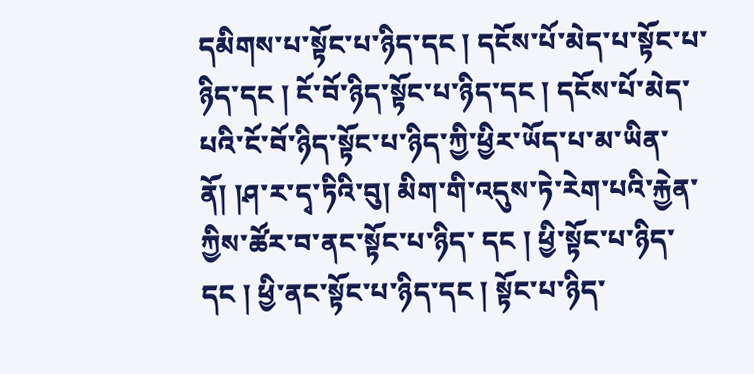དམིགས་པ་སྟོང་པ་ཉིད་དང ། དངོས་པོ་མེད་པ་སྟོང་པ་ཉིད་དང ། ངོ་བོ་ཉིད་སྟོང་པ་ཉིད་དང ། དངོས་པོ་མེད་པའི་ངོ་བོ་ཉིད་སྟོང་པ་ཉིད་ཀྱི་ཕྱིར་ཡོད་པ་མ་ཡིན་ནོ། །ཤ་ར་དྭ་ཏིའི་བུ། མིག་གི་འདུས་ཏེ་རེག་པའི་རྐྱེན་ཀྱིས་ཚོར་བ་ནང་སྟོང་པ་ཉིད་ དང ། ཕྱི་སྟོང་པ་ཉིད་དང ། ཕྱི་ནང་སྟོང་པ་ཉིད་དང ། སྟོང་པ་ཉིད་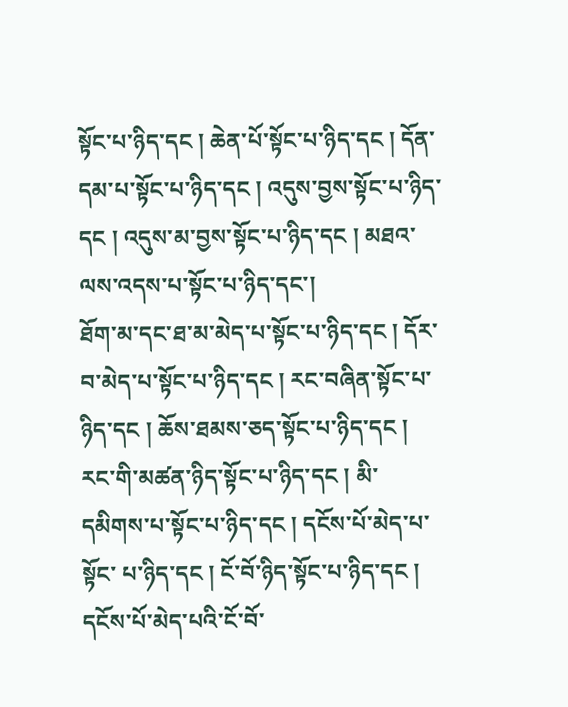སྟོང་པ་ཉིད་དང ། ཆེན་པོ་སྟོང་པ་ཉིད་དང ། དོན་དམ་པ་སྟོང་པ་ཉིད་དང ། འདུས་བྱས་སྟོང་པ་ཉིད་དང ། འདུས་མ་བྱས་སྟོང་པ་ཉིད་དང ། མཐའ་ལས་འདས་པ་སྟོང་པ་ཉིད་དང་།
ཐོག་མ་དང་ཐ་མ་མེད་པ་སྟོང་པ་ཉིད་དང ། དོར་བ་མེད་པ་སྟོང་པ་ཉིད་དང ། རང་བཞིན་སྟོང་པ་ཉིད་དང ། ཆོས་ཐམས་ཅད་སྟོང་པ་ཉིད་དང ། རང་གི་མཚན་ཉིད་སྟོང་པ་ཉིད་དང ། མི་དམིགས་པ་སྟོང་པ་ཉིད་དང ། དངོས་པོ་མེད་པ་སྟོང་ པ་ཉིད་དང ། ངོ་བོ་ཉིད་སྟོང་པ་ཉིད་དང ། དངོས་པོ་མེད་པའི་ངོ་བོ་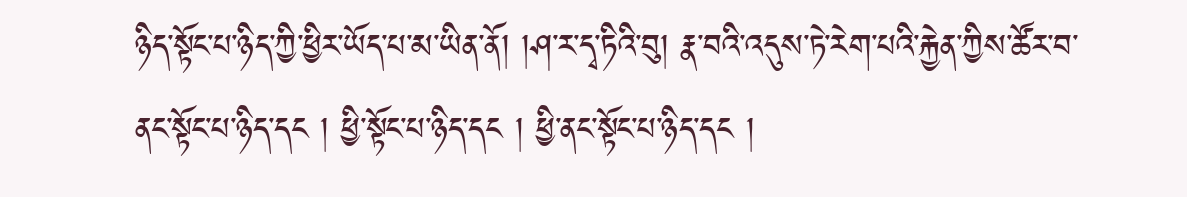ཉིད་སྟོང་པ་ཉིད་ཀྱི་ཕྱིར་ཡོད་པ་མ་ཡིན་ནོ། །ཤ་ར་དྭ་ཏིའི་བུ། རྣ་བའི་འདུས་ཏེ་རེག་པའི་རྐྱེན་ཀྱིས་ཚོར་བ་ནང་སྟོང་པ་ཉིད་དང ། ཕྱི་སྟོང་པ་ཉིད་དང ། ཕྱི་ནང་སྟོང་པ་ཉིད་དང །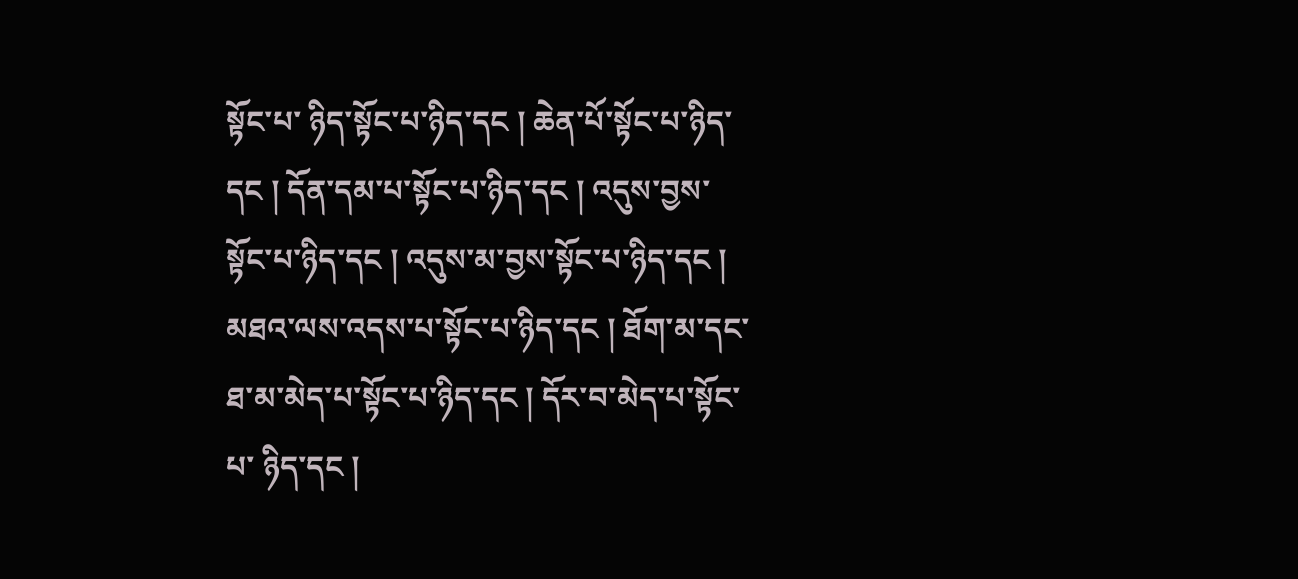སྟོང་པ་ ཉིད་སྟོང་པ་ཉིད་དང ། ཆེན་པོ་སྟོང་པ་ཉིད་དང ། དོན་དམ་པ་སྟོང་པ་ཉིད་དང ། འདུས་བྱས་སྟོང་པ་ཉིད་དང ། འདུས་མ་བྱས་སྟོང་པ་ཉིད་དང ། མཐའ་ལས་འདས་པ་སྟོང་པ་ཉིད་དང ། ཐོག་མ་དང་ཐ་མ་མེད་པ་སྟོང་པ་ཉིད་དང ། དོར་བ་མེད་པ་སྟོང་པ་ ཉིད་དང །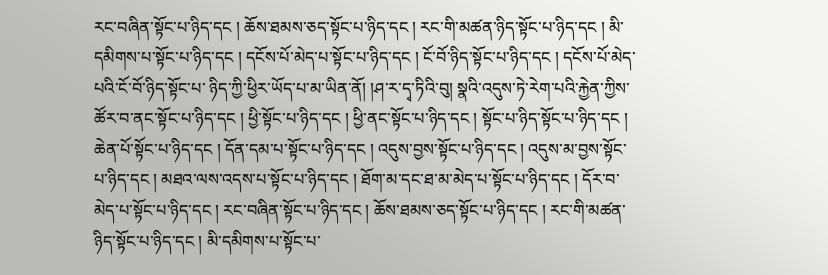རང་བཞིན་སྟོང་པ་ཉིད་དང ། ཆོས་ཐམས་ཅད་སྟོང་པ་ཉིད་དང ། རང་གི་མཚན་ཉིད་སྟོང་པ་ཉིད་དང ། མི་དམིགས་པ་སྟོང་པ་ཉིད་དང ། དངོས་པོ་མེད་པ་སྟོང་པ་ཉིད་དང ། ངོ་བོ་ཉིད་སྟོང་པ་ཉིད་དང ། དངོས་པོ་མེད་པའི་ངོ་བོ་ཉིད་སྟོང་པ་ ཉིད་ཀྱི་ཕྱིར་ཡོད་པ་མ་ཡིན་ནོ། །ཤ་ར་དྭ་ཏིའི་བུ། སྣའི་འདུས་ཏེ་རེག་པའི་རྐྱེན་ཀྱིས་ཚོར་བ་ནང་སྟོང་པ་ཉིད་དང ། ཕྱི་སྟོང་པ་ཉིད་དང ། ཕྱི་ནང་སྟོང་པ་ཉིད་དང ། སྟོང་པ་ཉིད་སྟོང་པ་ཉིད་དང ། ཆེན་པོ་སྟོང་པ་ཉིད་དང ། དོན་དམ་པ་སྟོང་པ་ཉིད་དང ། འདུས་བྱས་སྟོང་པ་ཉིད་དང ། འདུས་མ་བྱས་སྟོང་པ་ཉིད་དང ། མཐའ་ལས་འདས་པ་སྟོང་པ་ཉིད་དང ། ཐོག་མ་དང་ཐ་མ་མེད་པ་སྟོང་པ་ཉིད་དང ། དོར་བ་མེད་པ་སྟོང་པ་ཉིད་དང ། རང་བཞིན་སྟོང་པ་ཉིད་དང ། ཆོས་ཐམས་ཅད་སྟོང་པ་ཉིད་དང ། རང་གི་མཚན་ཉིད་སྟོང་པ་ཉིད་དང ། མི་དམིགས་པ་སྟོང་པ་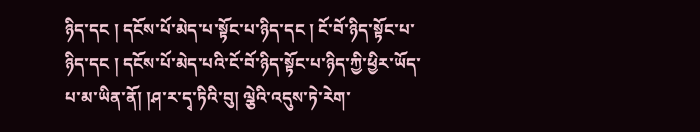ཉིད་དང ། དངོས་པོ་མེད་པ་སྟོང་པ་ཉིད་དང ། ངོ་བོ་ཉིད་སྟོང་པ་ཉིད་དང ། དངོས་པོ་མེད་པའི་ངོ་བོ་ཉིད་སྟོང་པ་ཉིད་ཀྱི་ཕྱིར་ཡོད་པ་མ་ཡིན་ནོ། །ཤ་ར་དྭ་ཏིའི་བུ། ལྕེའི་འདུས་ཏེ་རེག་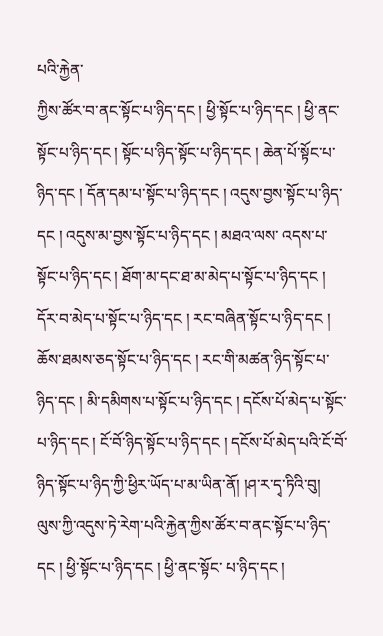པའི་རྐྱེན་
ཀྱིས་ཚོར་བ་ནང་སྟོང་པ་ཉིད་དང ། ཕྱི་སྟོང་པ་ཉིད་དང ། ཕྱི་ནང་སྟོང་པ་ཉིད་དང ། སྟོང་པ་ཉིད་སྟོང་པ་ཉིད་དང ། ཆེན་པོ་སྟོང་པ་ཉིད་དང ། དོན་དམ་པ་སྟོང་པ་ཉིད་དང ། འདུས་བྱས་སྟོང་པ་ཉིད་དང ། འདུས་མ་བྱས་སྟོང་པ་ཉིད་དང ། མཐའ་ལས་ འདས་པ་སྟོང་པ་ཉིད་དང ། ཐོག་མ་དང་ཐ་མ་མེད་པ་སྟོང་པ་ཉིད་དང ། དོར་བ་མེད་པ་སྟོང་པ་ཉིད་དང ། རང་བཞིན་སྟོང་པ་ཉིད་དང ། ཆོས་ཐམས་ཅད་སྟོང་པ་ཉིད་དང ། རང་གི་མཚན་ཉིད་སྟོང་པ་ཉིད་དང ། མི་དམིགས་པ་སྟོང་པ་ཉིད་དང ། དངོས་པོ་མེད་པ་སྟོང་པ་ཉིད་དང ། ངོ་བོ་ཉིད་སྟོང་པ་ཉིད་དང ། དངོས་པོ་མེད་པའི་ངོ་བོ་ཉིད་སྟོང་པ་ཉིད་ཀྱི་ཕྱིར་ཡོད་པ་མ་ཡིན་ནོ། །ཤ་ར་དྭ་ཏིའི་བུ། ལུས་ཀྱི་འདུས་ཏེ་རེག་པའི་རྐྱེན་ཀྱིས་ཚོར་བ་ནང་སྟོང་པ་ཉིད་དང ། ཕྱི་སྟོང་པ་ཉིད་དང ། ཕྱི་ནང་སྟོང་ པ་ཉིད་དང །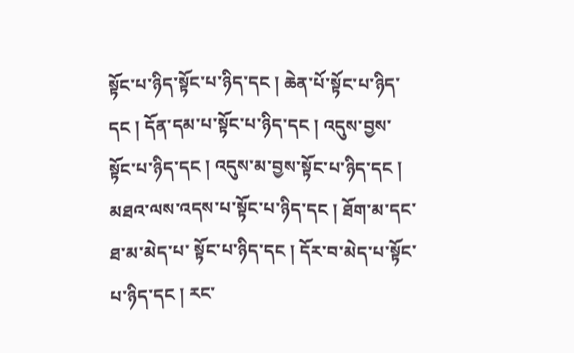སྟོང་པ་ཉིད་སྟོང་པ་ཉིད་དང ། ཆེན་པོ་སྟོང་པ་ཉིད་དང ། དོན་དམ་པ་སྟོང་པ་ཉིད་དང ། འདུས་བྱས་སྟོང་པ་ཉིད་དང ། འདུས་མ་བྱས་སྟོང་པ་ཉིད་དང ། མཐའ་ལས་འདས་པ་སྟོང་པ་ཉིད་དང ། ཐོག་མ་དང་ཐ་མ་མེད་པ་ སྟོང་པ་ཉིད་དང ། དོར་བ་མེད་པ་སྟོང་པ་ཉིད་དང ། རང་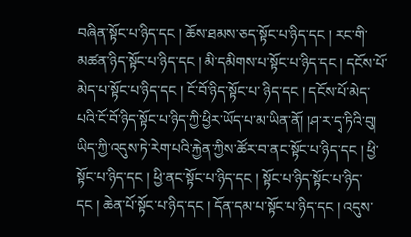བཞིན་སྟོང་པ་ཉིད་དང ། ཆོས་ཐམས་ཅད་སྟོང་པ་ཉིད་དང ། རང་གི་མཚན་ཉིད་སྟོང་པ་ཉིད་དང ། མི་དམིགས་པ་སྟོང་པ་ཉིད་དང ། དངོས་པོ་མེད་པ་སྟོང་པ་ཉིད་དང ། ངོ་བོ་ཉིད་སྟོང་པ་ ཉིད་དང ། དངོས་པོ་མེད་པའི་ངོ་བོ་ཉིད་སྟོང་པ་ཉིད་ཀྱི་ཕྱིར་ཡོད་པ་མ་ཡིན་ནོ། །ཤ་ར་དྭ་ཏིའི་བུ། ཡིད་ཀྱི་འདུས་ཏེ་རེག་པའི་རྐྱེན་ཀྱིས་ཚོར་བ་ནང་སྟོང་པ་ཉིད་དང ། ཕྱི་སྟོང་པ་ཉིད་དང ། ཕྱི་ནང་སྟོང་པ་ཉིད་དང ། སྟོང་པ་ཉིད་སྟོང་པ་ཉིད་ དང ། ཆེན་པོ་སྟོང་པ་ཉིད་དང ། དོན་དམ་པ་སྟོང་པ་ཉིད་དང ། འདུས་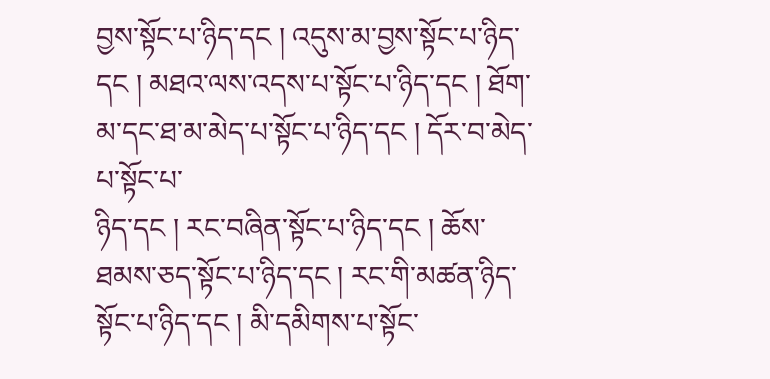བྱས་སྟོང་པ་ཉིད་དང ། འདུས་མ་བྱས་སྟོང་པ་ཉིད་དང ། མཐའ་ལས་འདས་པ་སྟོང་པ་ཉིད་དང ། ཐོག་མ་དང་ཐ་མ་མེད་པ་སྟོང་པ་ཉིད་དང ། དོར་བ་མེད་པ་སྟོང་པ་
ཉིད་དང ། རང་བཞིན་སྟོང་པ་ཉིད་དང ། ཆོས་ཐམས་ཅད་སྟོང་པ་ཉིད་དང ། རང་གི་མཚན་ཉིད་སྟོང་པ་ཉིད་དང ། མི་དམིགས་པ་སྟོང་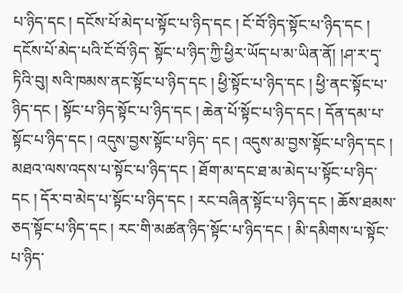པ་ཉིད་དང ། དངོས་པོ་མེད་པ་སྟོང་པ་ཉིད་དང ། ངོ་བོ་ཉིད་སྟོང་པ་ཉིད་དང ། དངོས་པོ་མེད་པའི་ངོ་བོ་ཉིད་ སྟོང་པ་ཉིད་ཀྱི་ཕྱིར་ཡོད་པ་མ་ཡིན་ནོ། །ཤ་ར་དྭ་ཏིའི་བུ། སའི་ཁམས་ནང་སྟོང་པ་ཉིད་དང ། ཕྱི་སྟོང་པ་ཉིད་དང ། ཕྱི་ནང་སྟོང་པ་ཉིད་དང ། སྟོང་པ་ཉིད་སྟོང་པ་ཉིད་དང ། ཆེན་པོ་སྟོང་པ་ཉིད་དང ། དོན་དམ་པ་སྟོང་པ་ཉིད་དང ། འདུས་བྱས་སྟོང་པ་ཉིད་ དང ། འདུས་མ་བྱས་སྟོང་པ་ཉིད་དང ། མཐའ་ལས་འདས་པ་སྟོང་པ་ཉིད་དང ། ཐོག་མ་དང་ཐ་མ་མེད་པ་སྟོང་པ་ཉིད་དང ། དོར་བ་མེད་པ་སྟོང་པ་ཉིད་དང ། རང་བཞིན་སྟོང་པ་ཉིད་དང ། ཆོས་ཐམས་ཅད་སྟོང་པ་ཉིད་དང ། རང་གི་མཚན་ཉིད་སྟོང་པ་ཉིད་དང ། མི་དམིགས་པ་སྟོང་པ་ཉིད་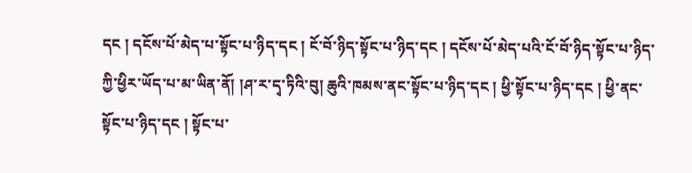དང ། དངོས་པོ་མེད་པ་སྟོང་པ་ཉིད་དང ། ངོ་བོ་ཉིད་སྟོང་པ་ཉིད་དང ། དངོས་པོ་མེད་པའི་ངོ་བོ་ཉིད་སྟོང་པ་ཉིད་ཀྱི་ཕྱིར་ཡོད་པ་མ་ཡིན་ནོ། །ཤ་ར་དྭ་ཏིའི་བུ། ཆུའི་ཁམས་ནང་སྟོང་པ་ཉིད་དང ། ཕྱི་སྟོང་པ་ཉིད་དང ། ཕྱི་ནང་ སྟོང་པ་ཉིད་དང ། སྟོང་པ་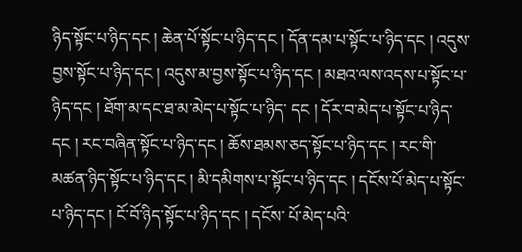ཉིད་སྟོང་པ་ཉིད་དང ། ཆེན་པོ་སྟོང་པ་ཉིད་དང ། དོན་དམ་པ་སྟོང་པ་ཉིད་དང ། འདུས་བྱས་སྟོང་པ་ཉིད་དང ། འདུས་མ་བྱས་སྟོང་པ་ཉིད་དང ། མཐའ་ལས་འདས་པ་སྟོང་པ་ཉིད་དང ། ཐོག་མ་དང་ཐ་མ་མེད་པ་སྟོང་པ་ཉིད་ དང ། དོར་བ་མེད་པ་སྟོང་པ་ཉིད་དང ། རང་བཞིན་སྟོང་པ་ཉིད་དང ། ཆོས་ཐམས་ཅད་སྟོང་པ་ཉིད་དང ། རང་གི་མཚན་ཉིད་སྟོང་པ་ཉིད་དང ། མི་དམིགས་པ་སྟོང་པ་ཉིད་དང ། དངོས་པོ་མེད་པ་སྟོང་པ་ཉིད་དང ། ངོ་བོ་ཉིད་སྟོང་པ་ཉིད་དང ། དངོས་ པོ་མེད་པའི་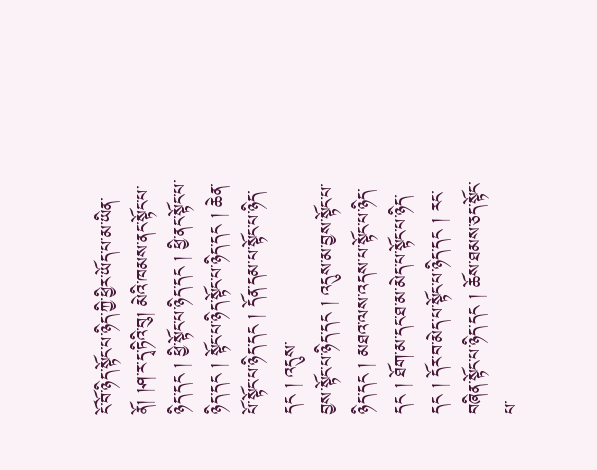ངོ་བོ་ཉིད་སྟོང་པ་ཉིད་ཀྱི་ཕྱིར་ཡོད་པ་མ་ཡིན་ནོ། །ཤ་ར་དྭ་ཏིའི་བུ། མེའི་ཁམས་ནང་སྟོང་པ་ཉིད་དང ། ཕྱི་སྟོང་པ་ཉིད་དང ། ཕྱི་ནང་སྟོང་པ་ཉིད་དང ། སྟོང་པ་ཉིད་སྟོང་པ་ཉིད་དང ། ཆེན་པོ་སྟོང་པ་ཉིད་དང ། དོན་དམ་པ་སྟོང་པ་ཉིད་དང ། འདུས་
བྱས་སྟོང་པ་ཉིད་དང ། འདུས་མ་བྱས་སྟོང་པ་ཉིད་དང ། མཐའ་ལས་འདས་པ་སྟོང་པ་ཉིད་དང ། ཐོག་མ་དང་ཐ་མ་མེད་པ་སྟོང་པ་ཉིད་དང ། དོར་བ་མེད་པ་སྟོང་པ་ཉིད་དང ། རང་བཞིན་སྟོང་པ་ཉིད་དང ། ཆོས་ཐམས་ཅད་སྟོང་པ་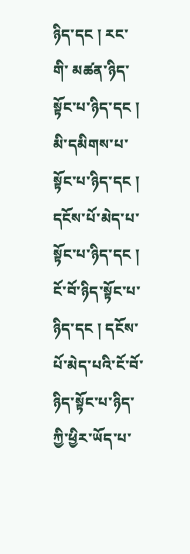ཉིད་དང ། རང་གི་ མཚན་ཉིད་སྟོང་པ་ཉིད་དང ། མི་དམིགས་པ་སྟོང་པ་ཉིད་དང ། དངོས་པོ་མེད་པ་སྟོང་པ་ཉིད་དང ། ངོ་བོ་ཉིད་སྟོང་པ་ཉིད་དང ། དངོས་པོ་མེད་པའི་ངོ་བོ་ཉིད་སྟོང་པ་ཉིད་ཀྱི་ཕྱིར་ཡོད་པ་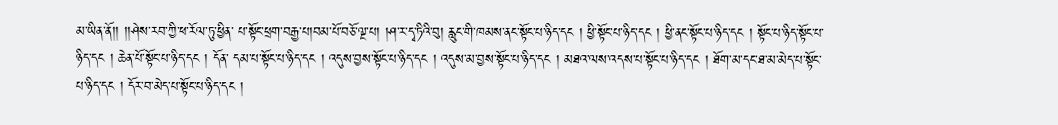མ་ཡིན་ནོ།། །།ཤེས་རབ་ཀྱི་ཕ་རོལ་ཏུ་ཕྱིན་ པ་སྟོང་ཕྲག་བརྒྱ་པ།བམ་པོ་བཅོ་ལྔ་པ། །ཤ་ར་དྭ་ཏིའི་བུ། རླུང་གི་ཁམས་ནང་སྟོང་པ་ཉིད་དང ། ཕྱི་སྟོང་པ་ཉིད་དང ། ཕྱི་ནང་སྟོང་པ་ཉིད་དང ། སྟོང་པ་ཉིད་སྟོང་པ་ཉིད་དང ། ཆེན་པོ་སྟོང་པ་ཉིད་དང ། དོན་ དམ་པ་སྟོང་པ་ཉིད་དང ། འདུས་བྱས་སྟོང་པ་ཉིད་དང ། འདུས་མ་བྱས་སྟོང་པ་ཉིད་དང ། མཐའ་ལས་འདས་པ་སྟོང་པ་ཉིད་དང ། ཐོག་མ་དང་ཐ་མ་མེད་པ་སྟོང་པ་ཉིད་དང ། དོར་བ་མེད་པ་སྟོང་པ་ཉིད་དང །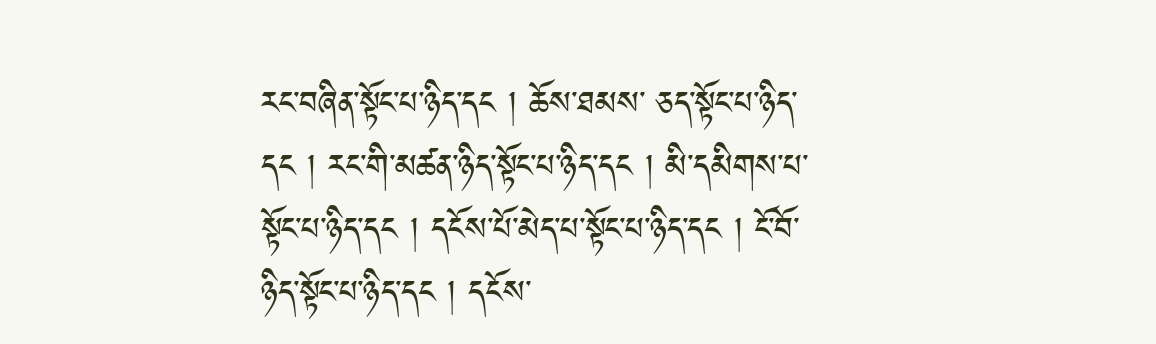རང་བཞིན་སྟོང་པ་ཉིད་དང ། ཆོས་ཐམས་ ཅད་སྟོང་པ་ཉིད་དང ། རང་གི་མཚན་ཉིད་སྟོང་པ་ཉིད་དང ། མི་དམིགས་པ་སྟོང་པ་ཉིད་དང ། དངོས་པོ་མེད་པ་སྟོང་པ་ཉིད་དང ། ངོ་བོ་ཉིད་སྟོང་པ་ཉིད་དང ། དངོས་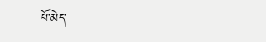པོ་མེད་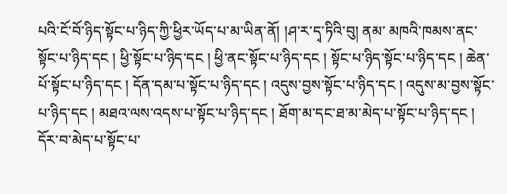པའི་ངོ་བོ་ཉིད་སྟོང་པ་ཉིད་ཀྱི་ཕྱིར་ཡོད་པ་མ་ཡིན་ནོ། །ཤ་ར་དྭ་ཏིའི་བུ། ནམ་ མཁའི་ཁམས་ནང་སྟོང་པ་ཉིད་དང ། ཕྱི་སྟོང་པ་ཉིད་དང ། ཕྱི་ནང་སྟོང་པ་ཉིད་དང ། སྟོང་པ་ཉིད་སྟོང་པ་ཉིད་དང ། ཆེན་པོ་སྟོང་པ་ཉིད་དང ། དོན་དམ་པ་སྟོང་པ་ཉིད་དང ། འདུས་བྱས་སྟོང་པ་ཉིད་དང ། འདུས་མ་བྱས་སྟོང་པ་ཉིད་དང ། མཐའ་ལས་འདས་པ་སྟོང་པ་ཉིད་དང ། ཐོག་མ་དང་ཐ་མ་མེད་པ་སྟོང་པ་ཉིད་དང ། དོར་བ་མེད་པ་སྟོང་པ་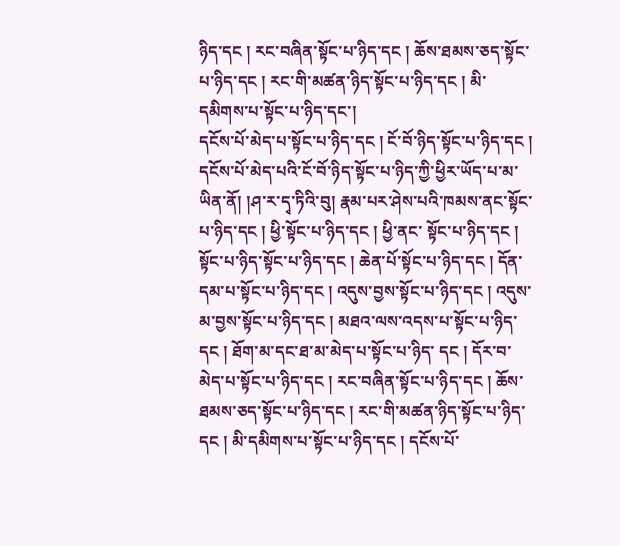ཉིད་དང ། རང་བཞིན་སྟོང་པ་ཉིད་དང ། ཆོས་ཐམས་ཅད་སྟོང་པ་ཉིད་དང ། རང་གི་མཚན་ཉིད་སྟོང་པ་ཉིད་དང ། མི་དམིགས་པ་སྟོང་པ་ཉིད་དང་།
དངོས་པོ་མེད་པ་སྟོང་པ་ཉིད་དང ། ངོ་བོ་ཉིད་སྟོང་པ་ཉིད་དང ། དངོས་པོ་མེད་པའི་ངོ་བོ་ཉིད་སྟོང་པ་ཉིད་ཀྱི་ཕྱིར་ཡོད་པ་མ་ཡིན་ནོ། །ཤ་ར་དྭ་ཏིའི་བུ། རྣམ་པར་ཤེས་པའི་ཁམས་ནང་སྟོང་པ་ཉིད་དང ། ཕྱི་སྟོང་པ་ཉིད་དང ། ཕྱི་ནང་ སྟོང་པ་ཉིད་དང ། སྟོང་པ་ཉིད་སྟོང་པ་ཉིད་དང ། ཆེན་པོ་སྟོང་པ་ཉིད་དང ། དོན་དམ་པ་སྟོང་པ་ཉིད་དང ། འདུས་བྱས་སྟོང་པ་ཉིད་དང ། འདུས་མ་བྱས་སྟོང་པ་ཉིད་དང ། མཐའ་ལས་འདས་པ་སྟོང་པ་ཉིད་དང ། ཐོག་མ་དང་ཐ་མ་མེད་པ་སྟོང་པ་ཉིད་ དང ། དོར་བ་མེད་པ་སྟོང་པ་ཉིད་དང ། རང་བཞིན་སྟོང་པ་ཉིད་དང ། ཆོས་ཐམས་ཅད་སྟོང་པ་ཉིད་དང ། རང་གི་མཚན་ཉིད་སྟོང་པ་ཉིད་དང ། མི་དམིགས་པ་སྟོང་པ་ཉིད་དང ། དངོས་པོ་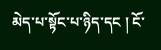མེད་པ་སྟོང་པ་ཉིད་དང ། ངོ་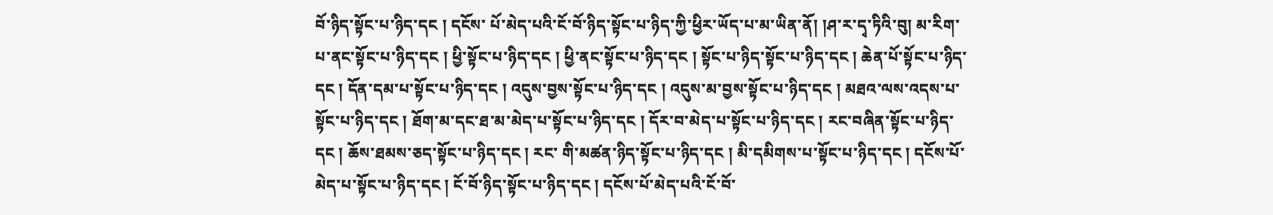བོ་ཉིད་སྟོང་པ་ཉིད་དང ། དངོས་ པོ་མེད་པའི་ངོ་བོ་ཉིད་སྟོང་པ་ཉིད་ཀྱི་ཕྱིར་ཡོད་པ་མ་ཡིན་ནོ། །ཤ་ར་དྭ་ཏིའི་བུ། མ་རིག་པ་ནང་སྟོང་པ་ཉིད་དང ། ཕྱི་སྟོང་པ་ཉིད་དང ། ཕྱི་ནང་སྟོང་པ་ཉིད་དང ། སྟོང་པ་ཉིད་སྟོང་པ་ཉིད་དང ། ཆེན་པོ་སྟོང་པ་ཉིད་དང ། དོན་དམ་པ་སྟོང་པ་ཉིད་དང ། འདུས་བྱས་སྟོང་པ་ཉིད་དང ། འདུས་མ་བྱས་སྟོང་པ་ཉིད་དང ། མཐའ་ལས་འདས་པ་སྟོང་པ་ཉིད་དང ། ཐོག་མ་དང་ཐ་མ་མེད་པ་སྟོང་པ་ཉིད་དང ། དོར་བ་མེད་པ་སྟོང་པ་ཉིད་དང ། རང་བཞིན་སྟོང་པ་ཉིད་དང ། ཆོས་ཐམས་ཅད་སྟོང་པ་ཉིད་དང ། རང་ གི་མཚན་ཉིད་སྟོང་པ་ཉིད་དང ། མི་དམིགས་པ་སྟོང་པ་ཉིད་དང ། དངོས་པོ་མེད་པ་སྟོང་པ་ཉིད་དང ། ངོ་བོ་ཉིད་སྟོང་པ་ཉིད་དང ། དངོས་པོ་མེད་པའི་ངོ་བོ་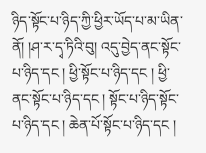ཉིད་སྟོང་པ་ཉིད་ཀྱི་ཕྱིར་ཡོད་པ་མ་ཡིན་ནོ། །ཤ་ར་དྭ་ཏིའི་བུ། འདུ་བྱེད་ནང་སྟོང་པ་ཉིད་དང ། ཕྱི་སྟོང་པ་ཉིད་དང ། ཕྱི་ནང་སྟོང་པ་ཉིད་དང ། སྟོང་པ་ཉིད་སྟོང་པ་ཉིད་དང ། ཆེན་པོ་སྟོང་པ་ཉིད་དང །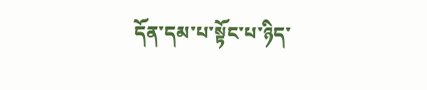དོན་དམ་པ་སྟོང་པ་ཉིད་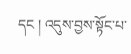དང ། འདུས་བྱས་སྟོང་པ་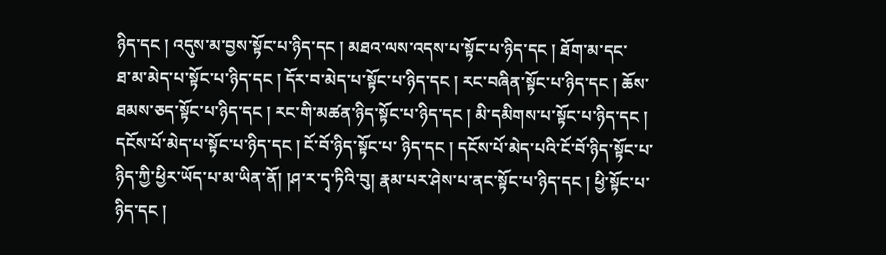ཉིད་དང ། འདུས་མ་བྱས་སྟོང་པ་ཉིད་དང ། མཐའ་ལས་འདས་པ་སྟོང་པ་ཉིད་དང ། ཐོག་མ་དང་
ཐ་མ་མེད་པ་སྟོང་པ་ཉིད་དང ། དོར་བ་མེད་པ་སྟོང་པ་ཉིད་དང ། རང་བཞིན་སྟོང་པ་ཉིད་དང ། ཆོས་ཐམས་ཅད་སྟོང་པ་ཉིད་དང ། རང་གི་མཚན་ཉིད་སྟོང་པ་ཉིད་དང ། མི་དམིགས་པ་སྟོང་པ་ཉིད་དང ། དངོས་པོ་མེད་པ་སྟོང་པ་ཉིད་དང ། ངོ་བོ་ཉིད་སྟོང་པ་ ཉིད་དང ། དངོས་པོ་མེད་པའི་ངོ་བོ་ཉིད་སྟོང་པ་ཉིད་ཀྱི་ཕྱིར་ཡོད་པ་མ་ཡིན་ནོ། །ཤ་ར་དྭ་ཏིའི་བུ། རྣམ་པར་ཤེས་པ་ནང་སྟོང་པ་ཉིད་དང ། ཕྱི་སྟོང་པ་ཉིད་དང །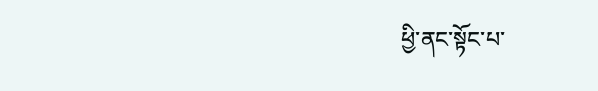ཕྱི་ནང་སྟོང་པ་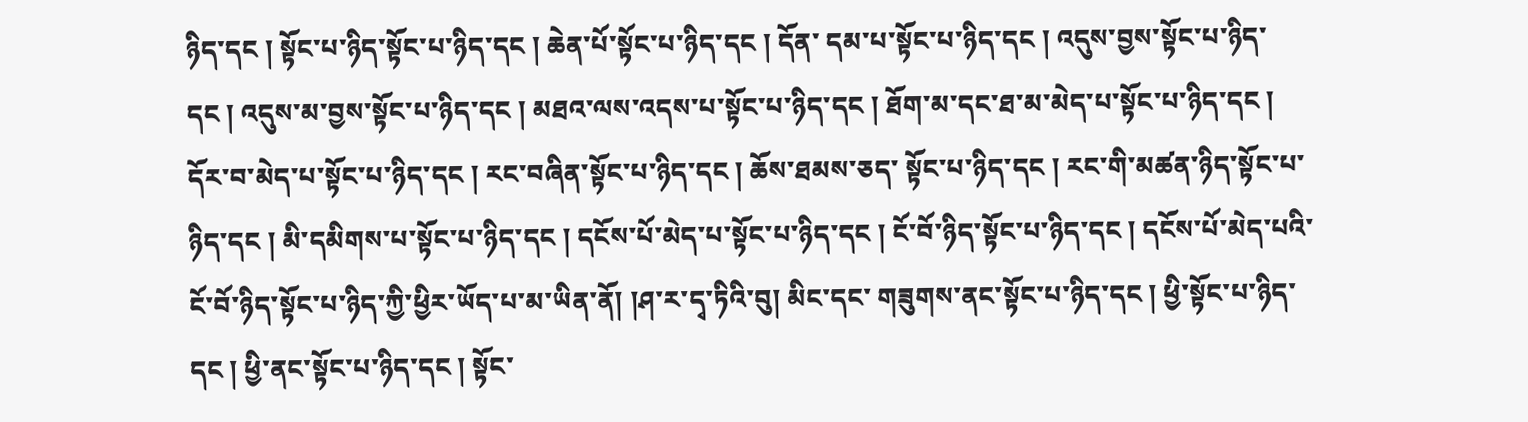ཉིད་དང ། སྟོང་པ་ཉིད་སྟོང་པ་ཉིད་དང ། ཆེན་པོ་སྟོང་པ་ཉིད་དང ། དོན་ དམ་པ་སྟོང་པ་ཉིད་དང ། འདུས་བྱས་སྟོང་པ་ཉིད་དང ། འདུས་མ་བྱས་སྟོང་པ་ཉིད་དང ། མཐའ་ལས་འདས་པ་སྟོང་པ་ཉིད་དང ། ཐོག་མ་དང་ཐ་མ་མེད་པ་སྟོང་པ་ཉིད་དང ། དོར་བ་མེད་པ་སྟོང་པ་ཉིད་དང ། རང་བཞིན་སྟོང་པ་ཉིད་དང ། ཆོས་ཐམས་ཅད་ སྟོང་པ་ཉིད་དང ། རང་གི་མཚན་ཉིད་སྟོང་པ་ཉིད་དང ། མི་དམིགས་པ་སྟོང་པ་ཉིད་དང ། དངོས་པོ་མེད་པ་སྟོང་པ་ཉིད་དང ། ངོ་བོ་ཉིད་སྟོང་པ་ཉིད་དང ། དངོས་པོ་མེད་པའི་ངོ་བོ་ཉིད་སྟོང་པ་ཉིད་ཀྱི་ཕྱིར་ཡོད་པ་མ་ཡིན་ནོ། །ཤ་ར་དྭ་ཏིའི་བུ། མིང་དང་ གཟུགས་ནང་སྟོང་པ་ཉིད་དང ། ཕྱི་སྟོང་པ་ཉིད་དང ། ཕྱི་ནང་སྟོང་པ་ཉིད་དང ། སྟོང་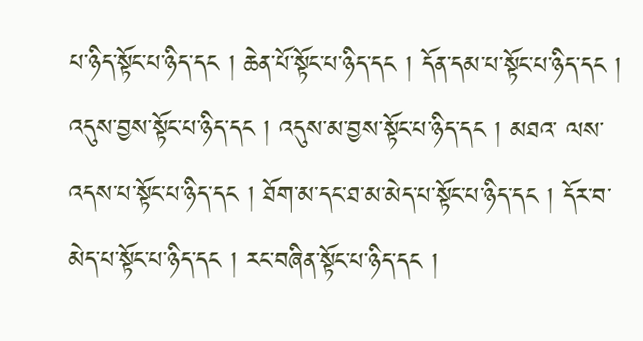པ་ཉིད་སྟོང་པ་ཉིད་དང ། ཆེན་པོ་སྟོང་པ་ཉིད་དང ། དོན་དམ་པ་སྟོང་པ་ཉིད་དང ། འདུས་བྱས་སྟོང་པ་ཉིད་དང ། འདུས་མ་བྱས་སྟོང་པ་ཉིད་དང ། མཐའ་ ལས་འདས་པ་སྟོང་པ་ཉིད་དང ། ཐོག་མ་དང་ཐ་མ་མེད་པ་སྟོང་པ་ཉིད་དང ། དོར་བ་མེད་པ་སྟོང་པ་ཉིད་དང ། རང་བཞིན་སྟོང་པ་ཉིད་དང །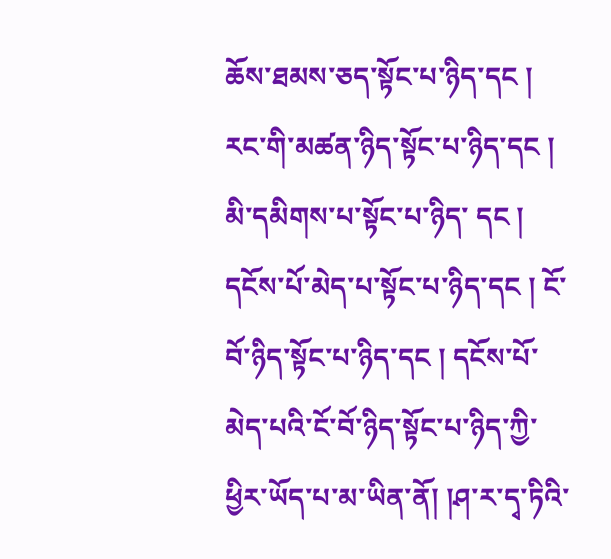ཆོས་ཐམས་ཅད་སྟོང་པ་ཉིད་དང ། རང་གི་མཚན་ཉིད་སྟོང་པ་ཉིད་དང ། མི་དམིགས་པ་སྟོང་པ་ཉིད་ དང ། དངོས་པོ་མེད་པ་སྟོང་པ་ཉིད་དང ། ངོ་བོ་ཉིད་སྟོང་པ་ཉིད་དང ། དངོས་པོ་མེད་པའི་ངོ་བོ་ཉིད་སྟོང་པ་ཉིད་ཀྱི་ཕྱིར་ཡོད་པ་མ་ཡིན་ནོ། །ཤ་ར་དྭ་ཏིའི་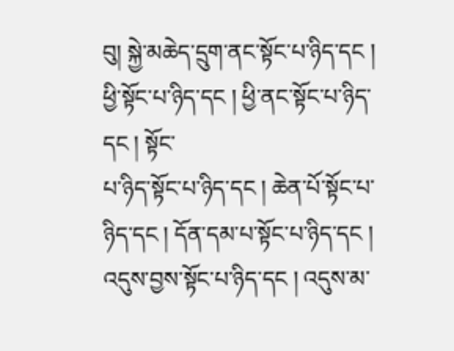བུ། སྐྱེ་མཆེད་དྲུག་ནང་སྟོང་པ་ཉིད་དང ། ཕྱི་སྟོང་པ་ཉིད་དང ། ཕྱི་ནང་སྟོང་པ་ཉིད་དང ། སྟོང་
པ་ཉིད་སྟོང་པ་ཉིད་དང ། ཆེན་པོ་སྟོང་པ་ཉིད་དང ། དོན་དམ་པ་སྟོང་པ་ཉིད་དང ། འདུས་བྱས་སྟོང་པ་ཉིད་དང ། འདུས་མ་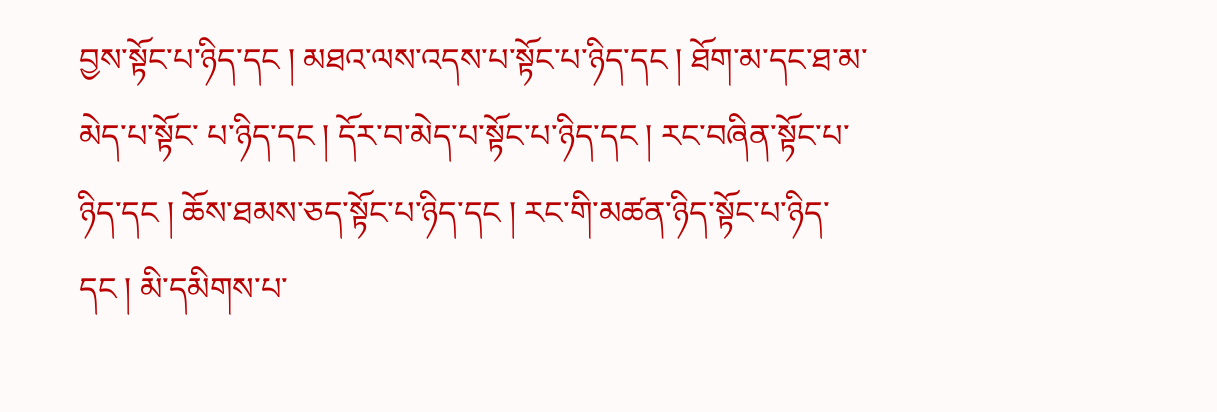བྱས་སྟོང་པ་ཉིད་དང ། མཐའ་ལས་འདས་པ་སྟོང་པ་ཉིད་དང ། ཐོག་མ་དང་ཐ་མ་མེད་པ་སྟོང་ པ་ཉིད་དང ། དོར་བ་མེད་པ་སྟོང་པ་ཉིད་དང ། རང་བཞིན་སྟོང་པ་ཉིད་དང ། ཆོས་ཐམས་ཅད་སྟོང་པ་ཉིད་དང ། རང་གི་མཚན་ཉིད་སྟོང་པ་ཉིད་དང ། མི་དམིགས་པ་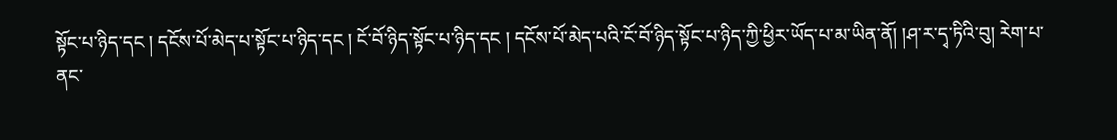སྟོང་པ་ཉིད་དང ། དངོས་པོ་མེད་པ་སྟོང་པ་ཉིད་དང ། ངོ་བོ་ཉིད་སྟོང་པ་ཉིད་དང ། དངོས་པོ་མེད་པའི་ངོ་བོ་ཉིད་སྟོང་པ་ཉིད་ཀྱི་ཕྱིར་ཡོད་པ་མ་ཡིན་ནོ། །ཤ་ར་དྭ་ཏིའི་བུ། རེག་པ་ནང་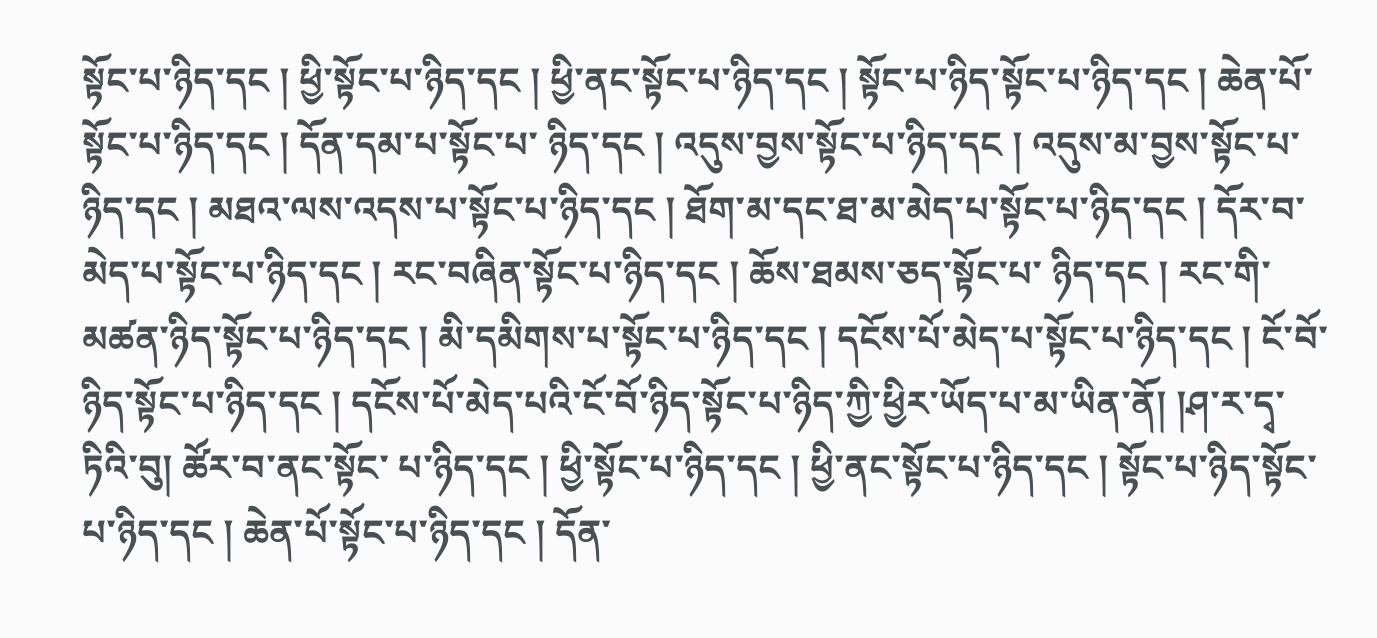སྟོང་པ་ཉིད་དང ། ཕྱི་སྟོང་པ་ཉིད་དང ། ཕྱི་ནང་སྟོང་པ་ཉིད་དང ། སྟོང་པ་ཉིད་སྟོང་པ་ཉིད་དང ། ཆེན་པོ་སྟོང་པ་ཉིད་དང ། དོན་དམ་པ་སྟོང་པ་ ཉིད་དང ། འདུས་བྱས་སྟོང་པ་ཉིད་དང ། འདུས་མ་བྱས་སྟོང་པ་ཉིད་དང ། མཐའ་ལས་འདས་པ་སྟོང་པ་ཉིད་དང ། ཐོག་མ་དང་ཐ་མ་མེད་པ་སྟོང་པ་ཉིད་དང ། དོར་བ་མེད་པ་སྟོང་པ་ཉིད་དང ། རང་བཞིན་སྟོང་པ་ཉིད་དང ། ཆོས་ཐམས་ཅད་སྟོང་པ་ ཉིད་དང ། རང་གི་མཚན་ཉིད་སྟོང་པ་ཉིད་དང ། མི་དམིགས་པ་སྟོང་པ་ཉིད་དང ། དངོས་པོ་མེད་པ་སྟོང་པ་ཉིད་དང ། ངོ་བོ་ཉིད་སྟོང་པ་ཉིད་དང ། དངོས་པོ་མེད་པའི་ངོ་བོ་ཉིད་སྟོང་པ་ཉིད་ཀྱི་ཕྱིར་ཡོད་པ་མ་ཡིན་ནོ། །ཤ་ར་དྭ་ཏིའི་བུ། ཚོར་བ་ནང་སྟོང་ པ་ཉིད་དང ། ཕྱི་སྟོང་པ་ཉིད་དང ། ཕྱི་ནང་སྟོང་པ་ཉིད་དང ། སྟོང་པ་ཉིད་སྟོང་པ་ཉིད་དང ། ཆེན་པོ་སྟོང་པ་ཉིད་དང ། དོན་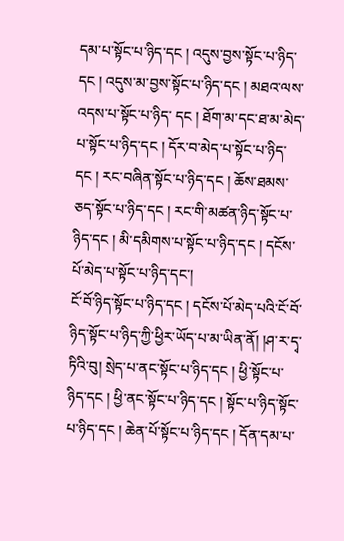དམ་པ་སྟོང་པ་ཉིད་དང ། འདུས་བྱས་སྟོང་པ་ཉིད་དང ། འདུས་མ་བྱས་སྟོང་པ་ཉིད་དང ། མཐའ་ལས་འདས་པ་སྟོང་པ་ཉིད་ དང ། ཐོག་མ་དང་ཐ་མ་མེད་པ་སྟོང་པ་ཉིད་དང ། དོར་བ་མེད་པ་སྟོང་པ་ཉིད་དང ། རང་བཞིན་སྟོང་པ་ཉིད་དང ། ཆོས་ཐམས་ཅད་སྟོང་པ་ཉིད་དང ། རང་གི་མཚན་ཉིད་སྟོང་པ་ཉིད་དང ། མི་དམིགས་པ་སྟོང་པ་ཉིད་དང ། དངོས་པོ་མེད་པ་སྟོང་པ་ཉིད་དང་།
ངོ་བོ་ཉིད་སྟོང་པ་ཉིད་དང ། དངོས་པོ་མེད་པའི་ངོ་བོ་ཉིད་སྟོང་པ་ཉིད་ཀྱི་ཕྱིར་ཡོད་པ་མ་ཡིན་ནོ། །ཤ་ར་དྭ་ཏིའི་བུ། སྲེད་པ་ནང་སྟོང་པ་ཉིད་དང ། ཕྱི་སྟོང་པ་ཉིད་དང ། ཕྱི་ནང་སྟོང་པ་ཉིད་དང ། སྟོང་པ་ཉིད་སྟོང་པ་ཉིད་དང ། ཆེན་པོ་སྟོང་པ་ཉིད་དང ། དོན་དམ་པ་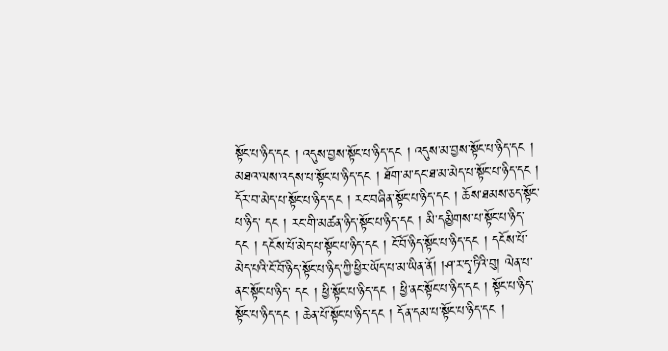སྟོང་པ་ཉིད་དང ། འདུས་བྱས་སྟོང་པ་ཉིད་དང ། འདུས་མ་བྱས་སྟོང་པ་ཉིད་དང ། མཐའ་ལས་འདས་པ་སྟོང་པ་ཉིད་དང ། ཐོག་མ་དང་ཐ་མ་མེད་པ་སྟོང་པ་ཉིད་དང ། དོར་བ་མེད་པ་སྟོང་པ་ཉིད་དང ། རང་བཞིན་སྟོང་པ་ཉིད་དང ། ཆོས་ཐམས་ཅད་སྟོང་པ་ཉིད་ དང ། རང་གི་མཚན་ཉིད་སྟོང་པ་ཉིད་དང ། མི་དམྱིགས་པ་སྟོང་པ་ཉིད་དང ། དངོས་པོ་མེད་པ་སྟོང་པ་ཉིད་དང ། ངོ་བོ་ཉིད་སྟོང་པ་ཉིད་དང ། དངོས་པོ་མེད་པའི་ངོ་བོ་ཉིད་སྟོང་པ་ཉིད་ཀྱི་ཕྱིར་ཡོད་པ་མ་ཡིན་ནོ། །ཤ་ར་དྭ་ཏིའི་བུ། ལེན་པ་ནང་སྟོང་པ་ཉིད་ དང ། ཕྱི་སྟོང་པ་ཉིད་དང ། ཕྱི་ནང་སྟོང་པ་ཉིད་དང ། སྟོང་པ་ཉིད་སྟོང་པ་ཉིད་དང ། ཆེན་པོ་སྟོང་པ་ཉིད་དང ། དོན་དམ་པ་སྟོང་པ་ཉིད་དང །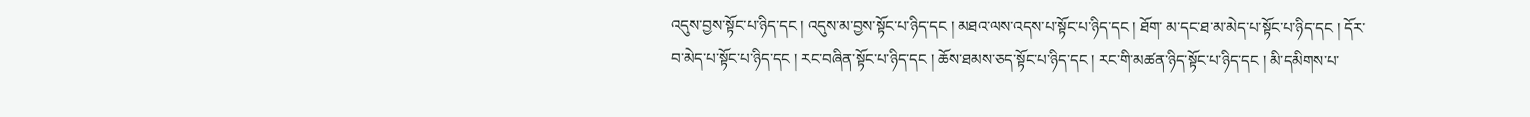འདུས་བྱས་སྟོང་པ་ཉིད་དང ། འདུས་མ་བྱས་སྟོང་པ་ཉིད་དང ། མཐའ་ལས་འདས་པ་སྟོང་པ་ཉིད་དང ། ཐོག་ མ་དང་ཐ་མ་མེད་པ་སྟོང་པ་ཉིད་དང ། དོར་བ་མེད་པ་སྟོང་པ་ཉིད་དང ། རང་བཞིན་སྟོང་པ་ཉིད་དང ། ཆོས་ཐམས་ཅད་སྟོང་པ་ཉིད་དང ། རང་གི་མཚན་ཉིད་སྟོང་པ་ཉིད་དང ། མི་དམིགས་པ་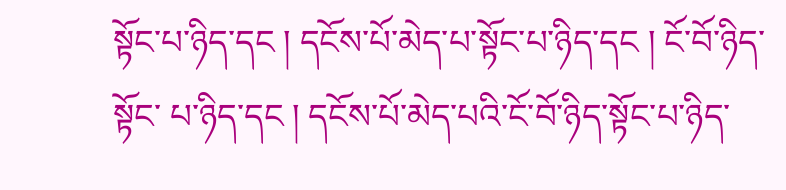སྟོང་པ་ཉིད་དང ། དངོས་པོ་མེད་པ་སྟོང་པ་ཉིད་དང ། ངོ་བོ་ཉིད་སྟོང་ པ་ཉིད་དང ། དངོས་པོ་མེད་པའི་ངོ་བོ་ཉིད་སྟོང་པ་ཉིད་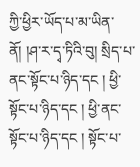ཀྱི་ཕྱིར་ཡོད་པ་མ་ཡིན་ནོ། །ཤ་ར་དྭ་ཏིའི་བུ། སྲིད་པ་ནང་སྟོང་པ་ཉིད་དང ། ཕྱི་སྟོང་པ་ཉིད་དང ། ཕྱི་ནང་སྟོང་པ་ཉིད་དང ། སྟོང་པ་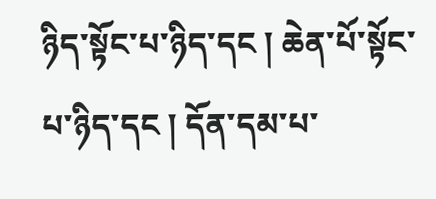ཉིད་སྟོང་པ་ཉིད་དང ། ཆེན་པོ་སྟོང་པ་ཉིད་དང ། དོན་དམ་པ་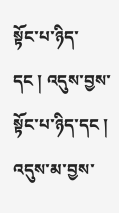སྟོང་པ་ཉིད་ དང ། འདུས་བྱས་སྟོང་པ་ཉིད་དང ། འདུས་མ་བྱས་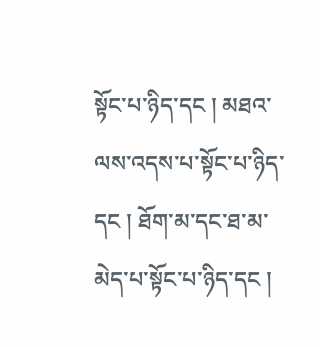སྟོང་པ་ཉིད་དང ། མཐའ་ལས་འདས་པ་སྟོང་པ་ཉིད་དང ། ཐོག་མ་དང་ཐ་མ་མེད་པ་སྟོང་པ་ཉིད་དང །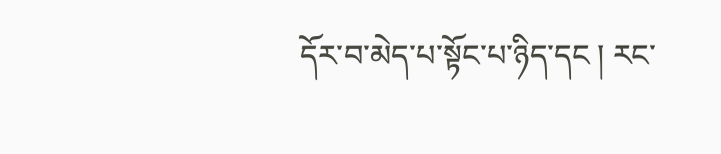དོར་བ་མེད་པ་སྟོང་པ་ཉིད་དང ། རང་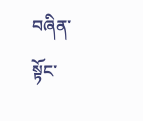བཞིན་སྟོང་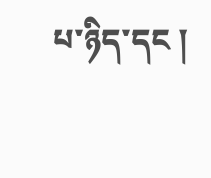པ་ཉིད་དང །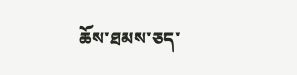ཆོས་ཐམས་ཅད་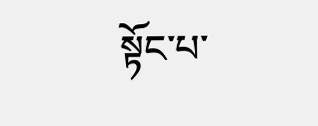སྟོང་པ་